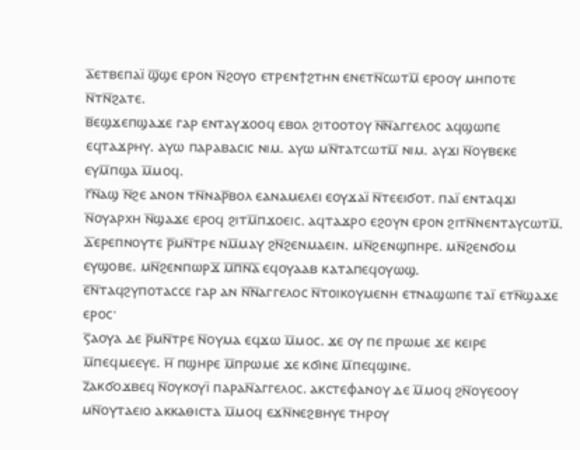ⲁ̅ⲉⲧⲃⲉⲡⲁⲓ̈ ϣ̅ϣⲉ ⲉⲣⲟⲛ ⲛ̅ϩⲟⲩⲟ ⲉⲧⲣⲉⲛϯϩⲧⲏⲛ ⲉⲛⲉⲧⲛ̅ⲥⲱⲧⲙ̅ ⲉⲣⲟⲟⲩ ⲙⲏⲡⲟⲧⲉ ⲛ̅ⲧⲛ̅ϩⲁⲧⲉ.
ⲃ̅ⲉϣϫⲉⲡϣⲁϫⲉ ⲅⲁⲣ ⲉⲛⲧⲁⲩϫⲟⲟϥ ⲉⲃⲟⲗ ϩⲓⲧⲟⲟⲧⲟⲩ ⲛ̅ⲛ̅ⲁⲅⲅⲉⲗⲟⲥ ⲁϥϣⲱⲡⲉ ⲉϥⲧⲁϫⲣⲏⲩ. ⲁⲩⲱ ⲡⲁⲣⲁⲃⲁⲥⲓⲥ ⲛⲓⲙ. ⲁⲩⲱ ⲙⲛ̅ⲧⲁⲧⲥⲱⲧⲙ̅ ⲛⲓⲙ. ⲁⲩϫⲓ ⲛ̅ⲟⲩⲃⲉⲕⲉ ⲉⲩⲙ̅ⲡϣⲁ ⲙ̅ⲙⲟϥ.
ⲅ̅ⲛ̅ⲁϣ ⲛ̅ϩⲉ ⲁⲛⲟⲛ ⲧⲛ̅ⲛⲁⲣ̅ⲃⲟⲗ ⲉⲁⲛⲁⲙⲉⲗⲉⲓ ⲉⲟⲩϫⲁⲓ̈ ⲛ̅ⲧⲉⲉⲓϭⲟⲧ. ⲡⲁⲓ̈ ⲉⲛⲧⲁϥϫⲓ ⲛ̅ⲟⲩⲁⲣⲭⲏ ⲛ̅ϣⲁϫⲉ ⲉⲣⲟϥ ϩⲓⲧⲙ̅ⲡϫⲟⲉⲓⲥ. ⲁϥⲧⲁϫⲣⲟ ⲉϩⲟⲩⲛ ⲉⲣⲟⲛ ϩⲓⲧⲛ̅ⲛⲉⲛⲧⲁⲩⲥⲱⲧⲙ̅.
ⲇ̅ⲉⲣⲉⲡⲛⲟⲩⲧⲉ ⲣ̅ⲙⲛ̅ⲧⲣⲉ ⲛⲙ̅ⲙⲁⲩ ϩⲛ̅ϩⲉⲛⲙⲁⲉⲓⲛ. ⲙⲛ̅ϩⲉⲛϣⲡⲏⲣⲉ. ⲙⲛ̅ϩⲉⲛϭⲟⲙ ⲉⲩϣⲟⲃⲉ. ⲙⲛ̅ϩⲉⲛⲡⲱⲣϫ̅ ⲙ̅ⲡ̅ⲛ̅ⲁ̅ ⲉϥⲟⲩⲁⲁⲃ ⲕⲁⲧⲁⲡⲉϥⲟⲩⲱϣ.
ⲉ̅ⲛ̅ⲧⲁϥϩⲩⲡⲟⲧⲁⲥⲥⲉ ⲅⲁⲣ ⲁⲛ ⲛ̅ⲛ̅ⲁⲅⲅⲉⲗⲟⲥ ⲛ̅ⲧⲟⲓⲕⲟⲩⲙⲉⲛⲏ ⲉⲧⲛⲁϣⲱⲡⲉ ⲧⲁⲓ̈ ⲉⲧⲛ̅ϣⲁϫⲉ ⲉⲣⲟⲥ·
ⲋ̅ⲁⲟⲩⲁ ⲇⲉ ⲣ̅ⲙⲛ̅ⲧⲣⲉ ⲛ̅ⲟⲩⲙⲁ ⲉϥϫⲱ ⲙ̅ⲙⲟⲥ. ϫⲉ ⲟⲩ ⲡⲉ ⲡⲣⲱⲙⲉ ϫⲉ ⲕⲉⲓⲣⲉ ⲙ̅ⲡⲉϥⲙⲉⲉⲩⲉ. ⲏ̅ ⲡϣⲏⲣⲉ ⲙ̅ⲡⲣⲱⲙⲉ ϫⲉ ⲕϭⲓⲛⲉ ⲙ̅ⲡⲉϥϣⲓⲛⲉ.
ⲍ̅ⲁⲕϭⲟϫⲃⲉϥ ⲛ̅ⲟⲩⲕⲟⲩⲓ̈ ⲡⲁⲣⲁⲛ̅ⲁⲅⲅⲉⲗⲟⲥ. ⲁⲕⲥⲧⲉⲫⲁⲛⲟⲩ ⲇⲉ ⲙ̅ⲙⲟϥ ϩⲛ̅ⲟⲩⲉⲟⲟⲩ ⲙⲛ̅ⲟⲩⲧⲁⲉⲓⲟ ⲁⲕⲕⲁⲑⲓⲥⲧⲁ ⲙ̅ⲙⲟϥ ⲉϫⲛ̅ⲛⲉϩⲃⲏⲩⲉ ⲧⲏⲣⲟⲩ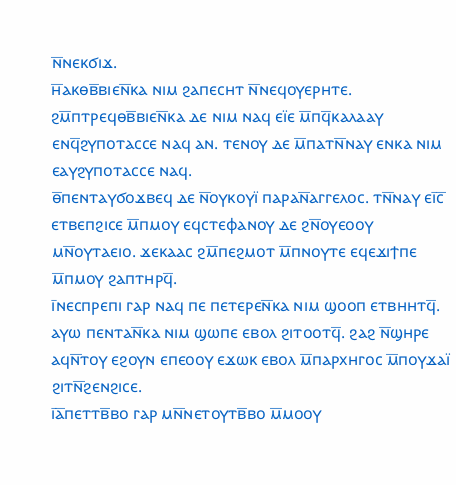ⲛ̅ⲛⲉⲕϭⲓϫ.
ⲏ̅ⲁⲕⲑⲃ̅ⲃⲓⲉⲛ̅ⲕⲁ ⲛⲓⲙ ϩⲁⲡⲉⲥⲏⲧ ⲛ̅ⲛⲉϥⲟⲩⲉⲣⲏⲧⲉ. ϩⲙ̅ⲡⲧⲣⲉϥⲑⲃ̅ⲃⲓⲉⲛ̅ⲕⲁ ⲇⲉ ⲛⲓⲙ ⲛⲁϥ ⲉⲓ̈ⲉ ⲙ̅ⲡϥ̅ⲕⲁⲗⲁⲁⲩ ⲉⲛϥ̅ϩⲩⲡⲟⲧⲁⲥⲥⲉ ⲛⲁϥ ⲁⲛ. ⲧⲉⲛⲟⲩ ⲇⲉ ⲙ̅ⲡⲁⲧⲛ̅ⲛⲁⲩ ⲉⲛⲕⲁ ⲛⲓⲙ ⲉⲁⲩϩⲩⲡⲟⲧⲁⲥⲥⲉ ⲛⲁϥ.
ⲑ̅ⲡⲉⲛⲧⲁⲩϭⲟϫⲃⲉϥ ⲇⲉ ⲛ̅ⲟⲩⲕⲟⲩⲓ̈ ⲡⲁⲣⲁⲛ̅ⲁⲅⲅⲉⲗⲟⲥ. ⲧⲛ̅ⲛⲁⲩ ⲉⲓ̅ⲥ̅ ⲉⲧⲃⲉⲡϩⲓⲥⲉ ⲙ̅ⲡⲙⲟⲩ ⲉϥⲥⲧⲉⲫⲁⲛⲟⲩ ⲇⲉ ϩⲛ̅ⲟⲩⲉⲟⲟⲩ ⲙⲛ̅ⲟⲩⲧⲁⲉⲓⲟ. ϫⲉⲕⲁⲁⲥ ϩⲙ̅ⲡⲉϩⲙⲟⲧ ⲙ̅ⲡⲛⲟⲩⲧⲉ ⲉϥⲉϫⲓϯⲡⲉ ⲙ̅ⲡⲙⲟⲩ ϩⲁⲡⲧⲏⲣϥ̅.
ⲓ̅ⲛⲉⲥⲡⲣⲉⲡⲓ ⲅⲁⲣ ⲛⲁϥ ⲡⲉ ⲡⲉⲧⲉⲣⲉⲛ̅ⲕⲁ ⲛⲓⲙ ϣⲟⲟⲡ ⲉⲧⲃⲏⲏⲧϥ̅. ⲁⲩⲱ ⲡⲉⲛⲧⲁⲛ̅ⲕⲁ ⲛⲓⲙ ϣⲱⲡⲉ ⲉⲃⲟⲗ ϩⲓⲧⲟⲟⲧϥ̅. ϩⲁϩ ⲛ̅ϣⲏⲣⲉ ⲁϥⲛ̅ⲧⲟⲩ ⲉϩⲟⲩⲛ ⲉⲡⲉⲟⲟⲩ ⲉϫⲱⲕ ⲉⲃⲟⲗ ⲙ̅ⲡⲁⲣⲭⲏⲅⲟⲥ ⲙ̅ⲡⲟⲩϫⲁⲓ̈ ϩⲓⲧⲛ̅ϩⲉⲛϩⲓⲥⲉ.
ⲓ̅ⲁ̅ⲡⲉⲧⲧⲃ̅ⲃⲟ ⲅⲁⲣ ⲙⲛ̅ⲛⲉⲧⲟⲩⲧⲃ̅ⲃⲟ ⲙ̅ⲙⲟⲟⲩ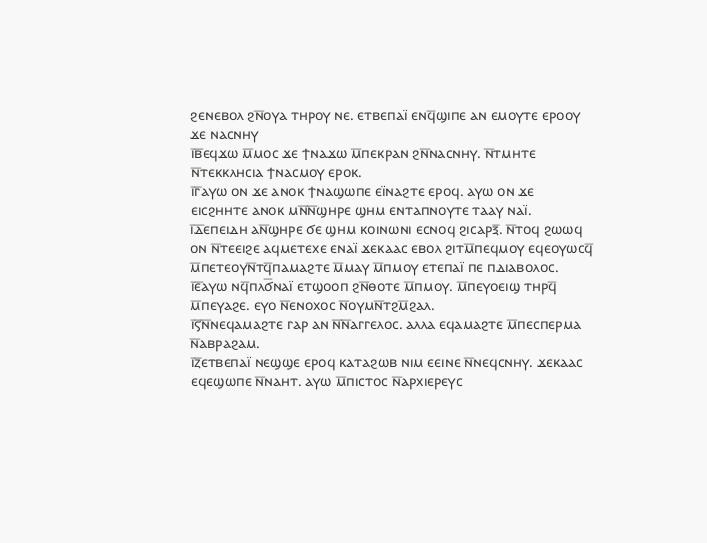ϩⲉⲛⲉⲃⲟⲗ ϩⲛ̅ⲟⲩⲁ ⲧⲏⲣⲟⲩ ⲛⲉ. ⲉⲧⲃⲉⲡⲁⲓ̈ ⲉⲛϥ̅ϣⲓⲡⲉ ⲁⲛ ⲉⲙⲟⲩⲧⲉ ⲉⲣⲟⲟⲩ ϫⲉ ⲛⲁⲥⲛⲏⲩ
ⲓ̅ⲃ̅ⲉϥϫⲱ ⲙ̅ⲙⲟⲥ ϫⲉ ϯⲛⲁϫⲱ ⲙ̅ⲡⲉⲕⲣⲁⲛ ϩⲛ̅ⲛⲁⲥⲛⲏⲩ. ⲛ̅ⲧⲙⲏⲧⲉ ⲛ̅ⲧⲉⲕⲕⲗⲏⲥⲓⲁ ϯⲛⲁⲥⲙⲟⲩ ⲉⲣⲟⲕ.
ⲓ̅ⲅ̅ⲁⲩⲱ ⲟⲛ ϫⲉ ⲁⲛⲟⲕ ϯⲛⲁϣⲱⲡⲉ ⲉⲓ̈ⲛⲁϩⲧⲉ ⲉⲣⲟϥ. ⲁⲩⲱ ⲟⲛ ϫⲉ ⲉⲓⲥϩⲏⲏⲧⲉ ⲁⲛⲟⲕ ⲙⲛ̅ⲛ̅ϣⲏⲣⲉ ϣⲏⲙ ⲉⲛⲧⲁⲡⲛⲟⲩⲧⲉ ⲧⲁⲁⲩ ⲛⲁⲓ̈.
ⲓ̅ⲇ̅ⲉⲡⲉⲓⲇⲏ ⲁⲛ̅ϣⲏⲣⲉ ϭⲉ ϣⲏⲙ ⲕⲟⲓⲛⲱⲛⲓ ⲉⲥⲛⲟϥ ϩⲓⲥⲁⲣⲝ̅. ⲛ̅ⲧⲟϥ ϩⲱⲱϥ ⲟⲛ ⲛ̅ⲧⲉⲉⲓϩⲉ ⲁϥⲙⲉⲧⲉⲭⲉ ⲉⲛⲁⲓ̈ ϫⲉⲕⲁⲁⲥ ⲉⲃⲟⲗ ϩⲓⲧⲙ̅ⲡⲉϥⲙⲟⲩ ⲉϥⲉⲟⲩⲱⲥϥ̅ ⲙ̅ⲡⲉⲧⲉⲟⲩⲛ̅ⲧϥ̅ⲡⲁⲙⲁϩⲧⲉ ⲙ̅ⲙⲁⲩ ⲙ̅ⲡⲙⲟⲩ ⲉⲧⲉⲡⲁⲓ̈ ⲡⲉ ⲡⲇⲓⲁⲃⲟⲗⲟⲥ.
ⲓ̅ⲉ̅ⲁⲩⲱ ⲛϥ̅ⲡⲗϭ̅ⲛⲁⲓ̈ ⲉⲧϣⲟⲟⲡ ϩⲛ̅ⲑⲟⲧⲉ ⲙ̅ⲡⲙⲟⲩ. ⲙ̅ⲡⲉⲩⲟⲉⲓϣ ⲧⲏⲣϥ̅ ⲙ̅ⲡⲉⲩⲁϩⲉ. ⲉⲩⲟ ⲛ̅ⲉⲛⲟⲭⲟⲥ ⲛ̅ⲟⲩⲙⲛ̅ⲧϩⲙ̅ϩⲁⲗ.
ⲓ̅ⲋ̅ⲛ̅ⲛⲉϥⲁⲙⲁϩⲧⲉ ⲅⲁⲣ ⲁⲛ ⲛ̅ⲛ̅ⲁⲅⲅⲉⲗⲟⲥ. ⲁⲗⲗⲁ ⲉϥⲁⲙⲁϩⲧⲉ ⲙ̅ⲡⲉⲥⲡⲉⲣⲙⲁ ⲛ̅ⲁⲃⲣⲁϩⲁⲙ.
ⲓ̅ⲍ̅ⲉⲧⲃⲉⲡⲁⲓ̈ ⲛⲉϣϣⲉ ⲉⲣⲟϥ ⲕⲁⲧⲁϩⲱⲃ ⲛⲓⲙ ⲉⲉⲓⲛⲉ ⲛ̅ⲛⲉϥⲥⲛⲏⲩ. ϫⲉⲕⲁⲁⲥ ⲉϥⲉϣⲱⲡⲉ ⲛ̅ⲛⲁⲏⲧ. ⲁⲩⲱ ⲙ̅ⲡⲓⲥⲧⲟⲥ ⲛ̅ⲁⲣⲭⲓⲉⲣⲉⲩⲥ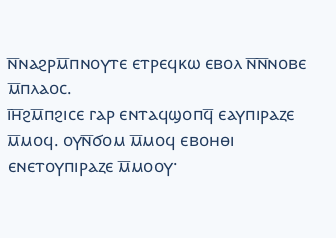ⲛ̅ⲛⲁϩⲣⲙ̅ⲡⲛⲟⲩⲧⲉ ⲉⲧⲣⲉϥⲕⲱ ⲉⲃⲟⲗ ⲛ̅ⲛ̅ⲛⲟⲃⲉ ⲙ̅ⲡⲗⲁⲟⲥ.
ⲓ̅ⲏ̅ϩⲙ̅ⲡϩⲓⲥⲉ ⲅⲁⲣ ⲉⲛⲧⲁϥϣⲟⲡϥ̅ ⲉⲁⲩⲡⲓⲣⲁⲍⲉ ⲙ̅ⲙⲟϥ. ⲟⲩⲛ̅ϭⲟⲙ ⲙ̅ⲙⲟϥ ⲉⲃⲟⲏⲑⲓ ⲉⲛⲉⲧⲟⲩⲡⲓⲣⲁⲍⲉ ⲙ̅ⲙⲟⲟⲩ·